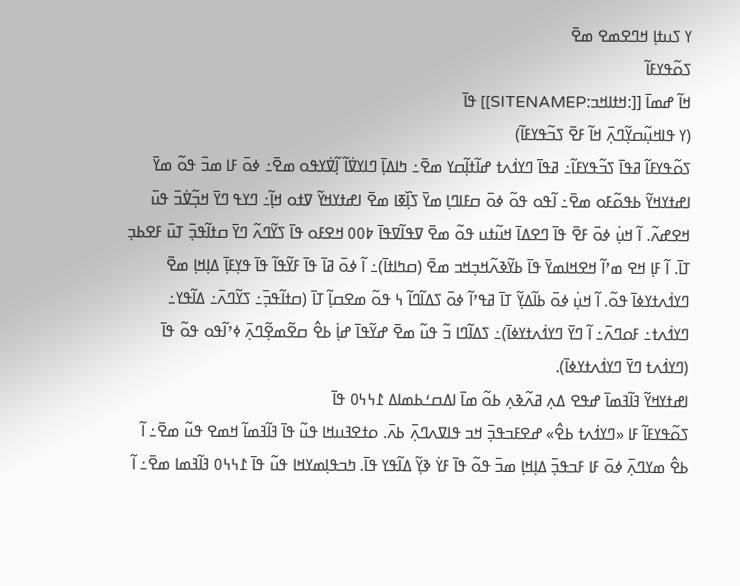ߌ ߖߎߙߊ߲ ߞߣߐߘߐ ߘߐ߫
ߖߋ߬ߟߌߓߊ߬
ߞߊ߬ ߝߘߊ߫ [[:ߞߙߊߞߏ:SITENAMEP]] ߟߊ߫
(ߌ ߟߊߞߎ߲߬ߛߌ߲߬ߣߍ߲߫ ߞߊ߬ ߓߐ߫ ߖߏ߬ߟߌߓߊ߬)
ߖߋ߬ߟߌߓߊ߬ ߥߟߊ߫ ߖߏ߬ߟߌߓߊ߬߸ ߥߟߊ߫ ߣߌߗ߭ߍߙ ߝߊ߬ߙߊ߲߬ߛߌ ߘߐ߫߸ ߤߊߡߊ߲߫ ߣߊߌߜ߭ߊ߬ ߊ߲߬ߜ߭ߌߟߋ ߘߐ߫߸ ߦߋ߫ ߓߊ ߘߏ߫ ߟߋ߬ ߘߌ߫ ߊߝߙߌߞߌ߬ ߕߟߋ߬ߓߋ ߘߐ߫߸ ߊ߬ߟߋ ߟߋ߬ ߦߋ߫ ߛߓߊߣߊ߲ ߘߌ߫ ߖߊ߲߰ߧߊ ߘߐ߫ ߊߝߙߌߞߌ߬ ߜߙߋ ߞߊ߲߬߸ ߣߌߟ ߣߌ߫ ߞߏ߲߬ߜ߭ߏ߫ ߟߎ߫ ߞߐߝߍ߬. ߊ߬ ߞߎ߲߭ ߦߋ߫ ߓߐ߫ ߟߊ߫ ߣߐߡߊ߫ ߞߎ߬ߙߎ ߟߋ߬ ߘߐ߫ ߜߟߊ߬ߜߟߊ߫ ߈߀߀ ߞߐߓߋ ߟߊ߫ ߖߌ߬ߣߍ߬ ߣߌ߫ ߛߙߊ߬ߟߏ߲߫ ߠߎ߫ ߓߐߕߏ߲ ߠߊ߫. ߊ߬ ߓߊ߲ ߞߐ ߘߴߊ߬ ߞߐߞߊߘߌ߫ ߟߊ߫ ߕߌ߬ߢߍ߬ߞߏ߲ߞߏ ߘߐ߫ (ߛߤߊߙߊ߫)߸ ߊ߬ ߦߋ߫ ߥߊ߫ ߟߊ߫ ߓߌ߬ߟߊ߬ ߟߊ߫ ߟߌ߲ߓߊ߲߫ ߡߊ߲ߞߊ߲ ߘߐ߫ ߣߌߗ߭ߍߙߌߦߊ߫ ߟߋ߬. ߊ߬ ߞߎ߲߭ ߦߋ߫ ߕߊ߬ߡߌ߲߬ ߠߊ߫ ߥߟߴߊ߬ ߦߋ߫ ߖߡߊ߬ߣߊ߬ ߆ ߟߋ߬ ߘߐߛߊ߲߬ ߠߊ߫ (ߛߙߊ߬ߟߏ߲߫߸ ߖߌ߬ߣߍ߫߸ ߡߊ߬ߟߌ߸ ߣߌߗ߭ߍߙ߸ ߓߋߣߍ߫߸ ߊ߬ ߣߌ߫ ߣߌߗ߭ߍߙߌߦߊ߫)߸ ߖߡߊ߬ߣߊ ߏ߬ ߟߎ߬ ߘߐ߫ ߝߌ߬ߟߊ߫ ߝߊ߲߭ ߕߐ߮ ߛߐ߬ߘߐ߲߬ߣߍ߲߫ ߦߴߊ߬ߟߋ ߟߋ߬ ߟߊ߫ (ߣߌߗ߭ߍߙ ߣߌ߫ ߣߌߗ߭ߍߙߌߦߊ߫).
ߊߝߙߌߞߌ߬ ߔߊ߬ߔߘߊ߫ ߝߟߐ ߡߍ߲ ߥߍ߬ߢߍ߲ ߕߋ߬ ߘߊ߫ ߊߡߛߑߕߘߊߡ ߁߆߆߀ ߟߊ߫
ߖߋ߬ߟߌߓߊ߬ ߓߊ «ߣߌߗ߭ߍߙ ߕߐ߮» ߝߐߓߏߟߏ߲߫ ߞߏ ߟߊߜߍߣߍ߲߫ ߕߍ߫. ߋߙߐߔߎߞߊ ߟߎ߬ ߟߊ߫ ߔߊ߬ߔߘߊ߬ ߞߘߐ ߟߎ߬ ߘߐ߫߸ ߊ߬ ߕߐ߮ ߘߌߣߍ߲߫ ߦߋ߫ ߓߊ ߓߏߟߏ߲߫ ߡߊ߲ߞߊ߲ ߘߏ߫ ߟߋ߬ ߟߊ߫ ߓߌ߭ ߢߌ߲߬ ߡߊ߬ߟߌ ߟߊ߫. ߤߏߟߊ߲ߘߌߞߊ ߟߎ߬ ߟߊ߫ ߁߆߆߀ ߔߊ߬ߔߘߊ ߘߐ߫߸ ߊ߬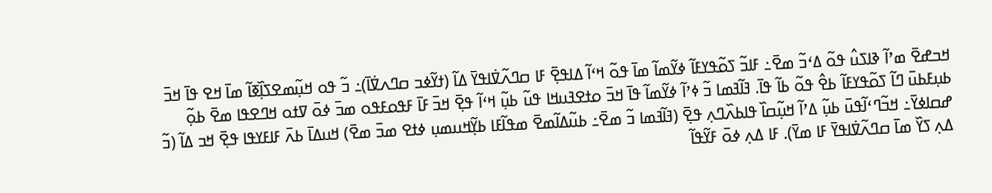ߞߏߝߐ߫ ߘߴߊ߬ ߢߊߖߎ߮ ߟߋ߬ ߡߵߏ߬ ߘߐ߫߸ ߓߊߏ߬ ߖߋ߬ߟߌߓߊ߬ ߦߌ߬ߘߊ߬ ߘߊ߫ ߟߋ߬ ߞߵߊ߬ ߡߊߟߐ߲߫ ߓߊ ߛߣߍ߬ߜ߭ߊߟߌ߫ ߡߊ߬ (ߙߌ߬ߦߏ ߛߣߍߜ߭ߊ߫)߸ ߏ߬ ߟߋ ߞߎ߲߬ߘߐߖߊ߲߰ߧߊ߬ ߘߊ߫ ߞߐ ߟߊ߫ ߞߏ߫ ߕߎ߲ߓߕߎ߫ ߣߊ߬ ߖߋ߬ߟߌߓߊ߬ ߕߐ߮ ߟߋ߬ ߕߊ߬ ߟߊ߫. ߔߊ߬ߔߘߊ ߏ߬ ߦߴߊ߬ ߦߌ߬ߘߊ߬ ߟߊ߫ ߞߏ߫ ߋߙߐߔߎߞߊ ߟߎ߬ ߕߎ߲߬ ߞߵߊ߬ ߟߐ߲߫ ߞߏ߫ ߓߊ߫ ߓߟߋߓߟߋ ߘߏ߫ ߦߋ߫ ߜߙߋ ߞߣߐߟߊ ߘߐ߫ ߕߋ߲߬ ߝߛߊߦߌ߫߸ ߞߏ߬ߣߵߊ߬ߟߎ߫ ߕߎ߲߬ ߡߴߊ߬ ߞߎ߲߬ߛߊ߰ ߟߊߕߍ߰ߣߍ߲ ߟߐ߲߫ (ߔߊ߬ߔߘߊ ߏ߬ ߘߐ߫߸ ߕߎ߬ߡߊ߬ߘߐ߫ ߘߟߊ߬ߓߊ ߕߌ߲߬ߞߎߘߎ߲ ߦߙߐ ߘߏ߫ ߘߐ߫) ߞߎߡߊ߫ ߕߍ߫ ߓߊߓߌߟߊ ߟߐ߲߫ ߞߏ ߡߊ߬ (ߏ߬ ߡߍ߲ ߖߌ߰ ߘߊ߫ ߛߣߍ߬ߜ߭ߊߟߌ߫ ߓߊ ߘߌ߫). ߓߊ ߡߍ߲ ߦߋ߫ ߓߌ߬ߟߊ߬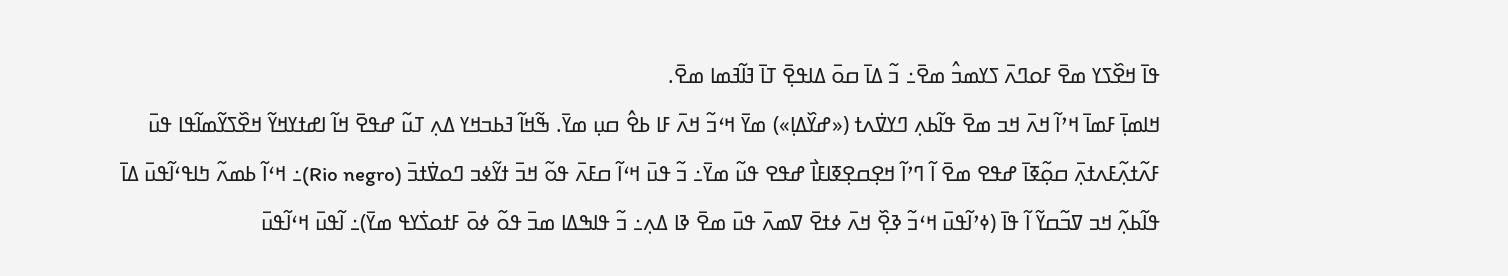ߟߊ߫ ߞߐ߰ߖߌ ߘߐ߫ ߓߋߣߍ߫ ߖߌߘߏ߮ ߘߐ߫߸ ߏ߬ ߡߊ߫ ߛߋ߫ ߡߊߟߐ߲߫ ߠߊ߫ ߔߊ߬ߔߘߊ ߘߐ߫.
ߞߊߘߊ߲߫ ߓߘߊ߫ ߞߴߊ߬ ߞߍ߫ ߞߏ ߘߐ߫ ߟߊ߬ߕߍ߲ ߣߌߜ߭ߍߙ («ߝߌ߰ߡߊ߲») ߘߌ߫ ߞߵߏ߬ ߞߍ߫ ߓߊ ߕߐ߮ ߛߎ߲ ߘߌ߫. ߒ߬ߞߊ߬ ߔߕߏߞߌ ߡߍ߲ ߠߎ߬ ߝߟߐ߫ ߞߊ߬ ߊߝߙߌߞߌ߬ ߞߐ߰ߖߌ߬ߘߊ߬ߟߊ ߟߎ߫ ߓߍ߬ߙߍ߲߬ߓߍߙߍ߲߫ ߛߋ߲߬ߧߊ߫ ߝߟߐ ߘߐ߫ ߊ߬ ߣߴߊ߬ ߞߐ߲ߛߐ߲ߧߊߓߊ߯ ߝߟߐ ߟߎ߬ ߘߌ߫߸ ߏ߬ ߟߎ߫ ߞߵߊ߬ ߛߓߍ߫ ߟߋ߬ ߞߏ߫ ߙߌ߬ߦߏ ߣߋߜ߭ߙߏ߫ (Rio negro)߸ ߞߵߊ߬ ߕߘߍ߬ ߤߊߟߵߊ߬ߟߎ߫ ߡߊ߫ ߟߊ߬ߕߍ߲߬ ߞߏ ߜߏ߬ߛߌ߬ ߊ߬ ߟߊ߫ (ߦߴߊ߬ߟߎ߫ ߞߵߏ߬ ߢߐ߲߰ ߞߍ߫ ߦߙߐ߫ ߜߘߍ߫ ߟߎ߫ ߘߐ߫ ߢߊ ߡߍ߲߸ ߏ߬ ߟߊߒߡߊ ߘߏ߫ ߟߋ߬ ߦߋ߫ ߓߙߋߖ߭ߌߟ ߘߌ߫)߸ ߊ߬ߟߎ߫ ߞߵߊ߬ߟߎ߫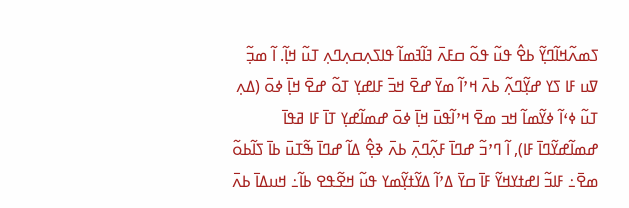ߖߘߍ߬ߞߊ߬ߣߌ߲߬ ߕߐ߮ ߟߎ߬ ߟߋ߬ ߛߓߍ߫ ߔߊ߬ߔߘߊ߬ ߟߊߖߍ߲ߛߍ߲ߣߍ߲ ߠߎ߬ ߞߊ߲߬. ߊ߬ ߘߏ߲߬ ߜߎ ߓߊ ߖߌ ߝߌ߲߬ߣߍ߲߬ ߕߍ߫ ߞߴߊ߬ ߘߌ߫ ߝߐ߫ ߞߏ߫ ߓߊߝߌ߲ ߠߋ߬ ߝߐ߫ ߞߊ߲߫ ߦߋ߫ (ߡߍ߲ ߠߎ߬ ߦߵߊ߬ ߦߌ߬ߘߊ߬ ߞߏ ߘߐ߫ ߞߴߊ߬ߟߎ߫ ߞߊ߲߫ ߦߋ߫ ߝߘߊ߬ߝߌ߲ ߠߊ߫ ߓߊ ߥߟߊ߫ ߝߘߊ߬ߝߌ߬ߣߊ߫ ߓߊ), ߊ߬ ߣߴߏ߬ ߝߣߊ߫ ߓߍ߲߬ߣߍ߲߫ ߕߍ߫ ߢߐ߲߮ ߡߊ߬ ߝߣߊ߫ ߒ߬ߠߎ߫ ߕߊ߫ ߖߊ߬ߕߋ߬ ߘߐ߫߸ ߓߊߏ߬ ߊߝߙߌߞߌ߬ ߓߊ߫ ߛߌ߫ ߡߴߊ߬ ߡߌ߬ߙߌ߲߬ߘߌ ߟߎ߬ ߞߐ߬ߟߐ ߕߊ߬߸ ߞߎߡߊ߫ ߕߍ߫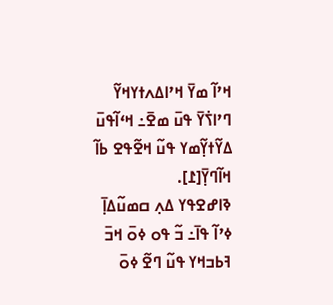ߞߴߊ߬ ߘߌ߫ ߞߴߊߡߍߙߌߞߌ߬ ߣߴߊߖ߭ߌ߫ ߟߎ߫ ߘߐ߫߸ ߞߵߊ߬ߟߎ߫ ߡߌ߬ߙߌ߲߬ߘߌ ߟߎ߬ ߞߐ߬ߟߐ ߕߊ߬ ߞߊ߬ߣߌ߲߫[߁].
ߢߊߝߐߟߌ ߡߍ߲ ߛߘߎ߬ߡߊ߲߫ ߦߴߊ߬ ߟߊ߫߸ ߏ߬ ߟߋ ߦߋ߫ ߞߏ߫ ߔߕߏߞߌ ߟߎ߬ ߣߐ߬ ߦߋ߫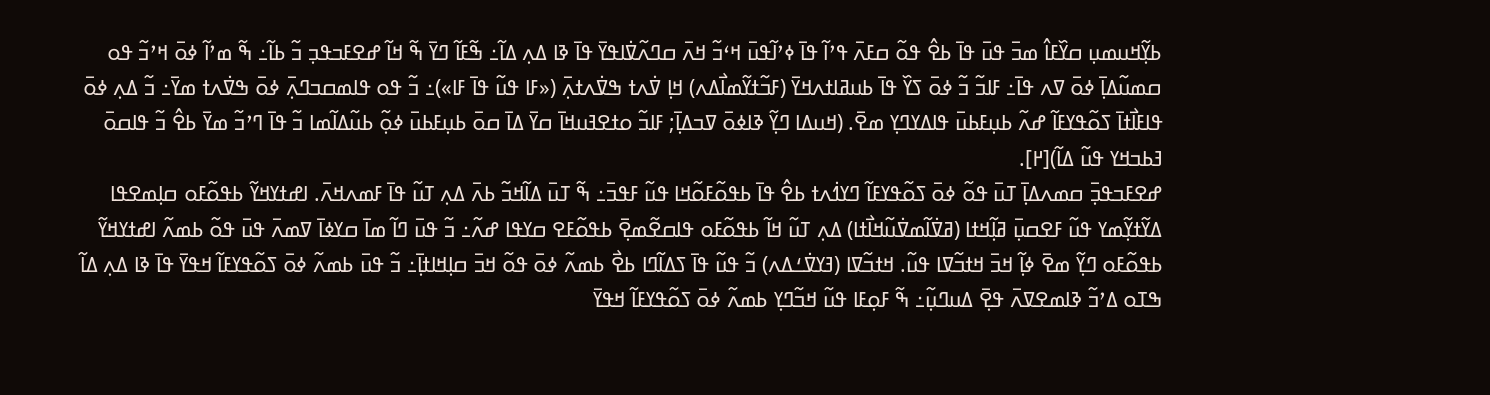ߕߌ߲߬ߞߎߘߎ߲ ߛߌ߰ߓߊ߮ ߘߏ߫ ߟߎ߫ ߟߊ߫ ߕߐ߮ ߟߋ߬ ߛߓߍ߫ ߟߴߊ߬ ߟߊ߫ ߦߴߊ߬ߟߎ߫ ߞߵߏ߬ ߞߍ߫ ߛߣߍ߬ߜ߭ߊߟߌ߫ ߟߊ߫ ߢߊ ߡߍ߲ ߡߊ߬߸ ߒ߬ߓߊ߬ ߣߌ߫ ߒ߬ ߞߊ߬ ߝߐߓߏߟߏ߲ ߏ߬ ߕߊ߬߸ ߒ߬ ߘߴߊ߬ ߦߋ߫ ߞߴߏ߬ ߟߋ ߛߘߎ߬ߡߊ߲߫ ߦߋ߫ ߜߍ ߟߊ߫߸ ߓߊߏ߬ ߏ߬ ߦߋ߫ ߖߌ߰ ߟߊ߫ ߕߎߥߊߙߍߞߌ߫ (ߓߏ߬ߙߌ߬ߘߊ߯ߡߍ) ߞߊ߲ ߜ߭ߍߙ ߒߜ߭ߍߙߍ߲߫ («ߓߊ ߟߎ߬ ߟߊ߫ ߓߊ»)߸ ߏ߬ ߟߋ ߟߊߘߛߏߣߍ߲߫ ߦߋ߫ ߒߜ߭ߍߙ ߘߌ߫߸ ߏ߬ ߡߍ߲ ߦߋ߫ ߟߊߓߊ߯ߙߊ߫ ߖߋ߬ߟߌߓߊ߬ ߝߍ߬ ߕߎ߲ߓߕߎ߫ ߟߊߡߌߣߌ߲ ߘߐ߫. (ߞߎߡߊ ߣߌ߲߬ ߢߊߦߋ߫ ߜߏߡߊ߲߫; ߓߊߏ߬ ߋߙߐߔߎߞߊ߫ ߛߌ߫ ߡߊ߫ ߛߋ߫ ߕߎ߲ߓߕߎ߫ ߦߋ߲߬ ߕߎ߬ߡߊ߬ߘߊ ߏ߬ ߟߊ߫ ߣߴߏ߬ ߘߌ߫ ߕߐ߮ ߏ߬ ߟߊߛߋ߫ ߔߕߏߞߌ ߟߎ߬ ߡߊ߬)[߂].
ߝߐߓߏߟߏ߲߫ ߛߘߍߡߊ߲߫ ߠߎ߫ ߟߋ߬ ߦߋ߫ ߖߋ߬ߟߌߓߊ߬ ߣߌߗ߭ߍߙ ߕߐ߮ ߟߊ߫ ߕߟߋ߬ߓߋ߬ߞߊ ߟߎ߬ ߓߟߏ߫߸ ߒ߬ ߠߎ߫ ߡߊ߬ߞߏ߬ ߕߍ߫ ߡߍ߲ ߠߎ߬ ߟߊ߫ ߓߘߍߞߍ߫. ߊߝߙߌߞߌ߬ ߕߟߋ߬ߓߋ ߛߊ߲ߘߐߟߊ ߡߌ߬ߙߌ߲߬ߘߌ ߟߎ߬ ߓߐߛߎ߲߫ ߥߊ߲߬ߞߙߊ (ߥߜ߭ߊ߬ߘߜ߭ߎ߬ߞߊ߯ߙߊ) ߡߍ߲ ߠߎ߬ ߞߊ߬ ߕߟߋ߬ߓߋ ߟߊߛߐ߬ߘߐ߲߫ ߕߟߋ߬ߓߐ ߛߌߟߊ ߝߍ߬߸ ߏ߬ ߟߎ߫ ߣߊ߬ ߘߊ߫ ߛߌߦߊ߫ ߜߘߍ߫ ߟߎ߫ ߟߋ߬ ߕߘߍ߬ ߊߝߙߌߞߌ߬ ߕߟߋ߬ߓߋ ߣߌ߲߬ ߘߐ߫ ߦߊ߲߬ ߞߏ߫ ߞߙߏ߬ߜߊ ߟߎ߬. ߞߙߏ߬ߜߊ (ߔߌߜ߭ߑߡߍ) ߏ߬ ߟߎ߬ ߟߊ߫ ߖߡߊ߬ߣߊ ߕߐ߯ ߕߘߍ߬ ߦߋ߫ ߟߋ߬ ߞߏ߫ ߛߊ߲ߞߊߙߊ߲߫߸ ߏ߬ ߟߎ߫ ߕߘߍ߬ ߦߋ߫ ߖߋ߬ߟߌߓߊ߬ ߞߟߌ߫ ߟߊ߫ ߢߊ ߡߍ߲ ߡߊ߬ ߒߠߋ ߡߴߏ߬ ߢߊߘߐߜߍ߫ ߟߐ߲߫ ߡߎߣߎ߲߬߸ ߒ߬ ߓߋ߲ߓߊ ߟߎ߬ ߞߏ߬ߣߌ߲ ߕߘߍ߬ ߦߋ߫ ߖߋ߬ߟߌߓߊ߬ ߞߟߌ߫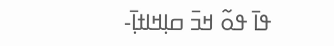ߟߊ߫ ߟߋ߬ ߞߏ߫ ߛߊ߲ߞߊߙߊ߲߫-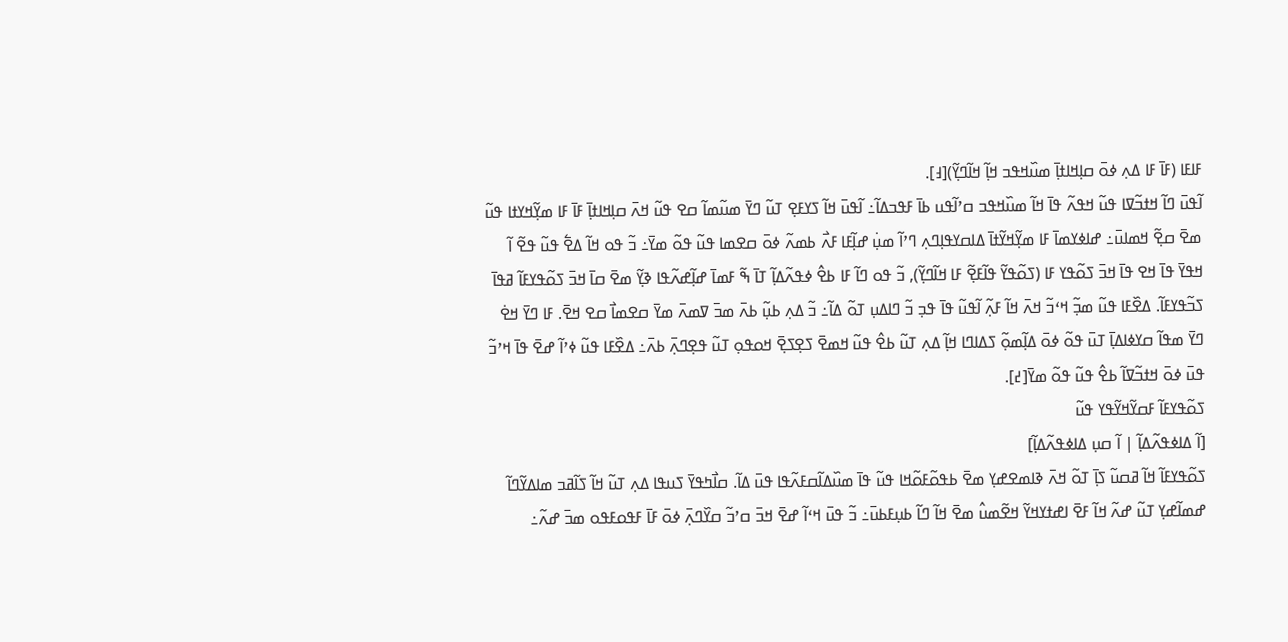ߓߊߓߊ (ߓߊ߫ ߓߊ ߡߍ߲ ߦߋ߫ ߛߊ߲ߞߊߙߊ߲߫ ߘߎ߰ߞߟߏ ߞߊ߲߬ ߞߊ߬ߣߌ߲߬)[߃].
ߊ߬ߟߎ߫ ߣߊ߬ ߞߙߏ߬ߜߊ ߟߎ߬ ߞߟߍ߬ ߟߊ߫ ߞߊ߬ ߘߎ߰ߞߟߏ ߛߴߊ߬ߟߎ ߕߊ߫ ߓߟߏߡߊ߬߸ ߊ߬ߟߎ߫ ߞߊ߬ ߖߌߓߐ߲ ߠߎ߬ ߣߌ߫ ߘߎ߬ߘߊ߬ ߛߐ ߟߎ߬ ߞߍ߫ ߛߊ߲ߞߊߙߊ߲߫ ߓߊ߫ ߓߊ ߘߌ߲߬ߞߌߙߊ ߟߎ߬ ߘߐ߫ ߛߐ߲߬ ߞߘߊߎ߫߸ ߝߊߦߌߘߊ߫ ߓߊ ߘߌ߲߬ߞߌ߬ߙߊ߫ ߡߊߛߌߟߊ߲ߣߍ߲ ߣߴߊ߬ ߘߎ߲߭ ߝߊ߲߬ߓߊ ߓߍ߯ ߕߘߍ߬ ߦߋ߫ ߛߐߘߊ ߟߎ߬ ߟߋ߬ ߘߌ߫߸ ߏ߬ ߟߋ ߞߊ߬ ߡߐ߱ ߟߎ߬ ߟߐ߬ ߊ߬ ߞߟߌ߫ ߟߊ߫ ߞߐ ߟߊ߫ ߞߏ߫ ߖߋ߬ߟߌ ߓߊ (ߖߋ߬ߟߌ߬ ߟߊ߬ߓߐ߲߬ ߓߊ ߞߊ߬ߣߌ߲߬), ߏ߬ ߟߋ ߣߊ߬ ߓߊ ߕߐ߮ ߦߟߍ߬ߡߊ߲߬ ߠߊ߫ ߒ߬ ߓߘߊ߫ ߝߊ߲߬ߝߍ߬ߟߊ ߢߌ߲߬ ߘߐ߫ ߛߊ߫ ߞߏ߫ ߖߋ߬ߟߌߓߊ߬ ߥߟߊ߫ ߖߏ߬ߟߌߓߊ߬. ߡߐ߰ߓߊ ߟߎ߬ ߘߏ߲߬ ߞߵߏ߬ ߞߍ߫ ߞߊ߬ ߓߍ߲߬ ߊ߬ߟߎ߬ ߟߊ߫ ߟߏ߲ ߏ߬ ߣߊߡߎ߲ ߠߋ߬ ߡߊ߬߸ ߏ߬ ߡߍ߲ ߕߎ߲߬ ߕߍ߫ ߘߏ߫ ߜߘߍ߫ ߘߌ߫ ߛߐߘߊ߯ ߛߐ ߞߐ߫. ߓߊ ߣߌ߫ ߞߐ߭ ߣߌ߫ ߘߟߊ߬ ߛߌߦߊߡߊ߲߫ ߠߎ߫ ߟߋ߬ ߦߋ߫ ߡߊ߲߬ߘߋ߲߬ ߖߡߊߣߊ ߞߊ߲߬ ߡߍ߲ ߠߎ߬ ߕߐ߮ ߟߎ߬ ߞߘߐ߫ ߖߐ߲ߖߐ߲߫ ߞߋߟߋ߲ ߠߎ߬ ߟߐ߲ߣߍ߲߫ ߕߍ߫߸ ߡߐ߰ߓߊ ߟߎ߬ ߦߴߊ߬ ߝߐ߫ ߟߊ߫ ߞߴߏ߬ ߟߎ߫ ߦߋ߫ ߞߙߏ߬ߜߊ߬ ߕߐ߮ ߟߎ߬ ߟߋ߬ ߘߌ߫[߄].
ߖߋ߬ߟߌߓߊ߬ ߓߛߌ߬ߞߌ߬ߟߌ ߟߎ߬
[ߊ߬ ߡߊߦߟߍ߬ߡߊ߲߬ | ߊ߬ ߛߎ߲ ߡߊߦߟߍ߬ߡߊ߲߬]
ߖߋ߬ߟߌߓߊ߬ ߞߊ߬ ߥߛߎ߬ ߖߊ߲߫ ߠߋ߬ ߞߍ߫ ߢߊߘߐߝߌ߲ ߘߐ߫ ߕߟߋ߬ߓߋ߬ߞߊ ߟߎ߬ ߟߊ߫ ߘߎ߰ߡߊ߬ߛߓߍ߬ߟߊ ߟߎ߫ ߡߊ߬. ߛߊ߯ߤߟߌ߫ ߖߎߟߊ ߡߍ߲ ߠߎ߬ ߞߊ߬ ߖߊ߬ߥߏ ߘߊߡߌ߬ߣߊ߬ ߝߘߊ߬ߝߌ߲ ߠߎ߬ ߝߍ߬ ߞߊ߬ ߓߐ߫ ߊߝߙߌߞߌ߬ ߞߐ߬ߘߎ߮ ߘߐ߫ ߞߊ߬ ߣߊ߬ ߕߎ߲ߓߕߎ߫߸ ߏ߬ ߟߎ߫ ߞߵߊ߬ ߝߐ߫ ߞߏ߫ ߛߴߏ߬ ߛߌ߰ߣߍ߲߫ ߦߋ߫ ߓߊ߫ ߓߟߋߓߟߋ ߘߏ߫ ߝߍ߬߸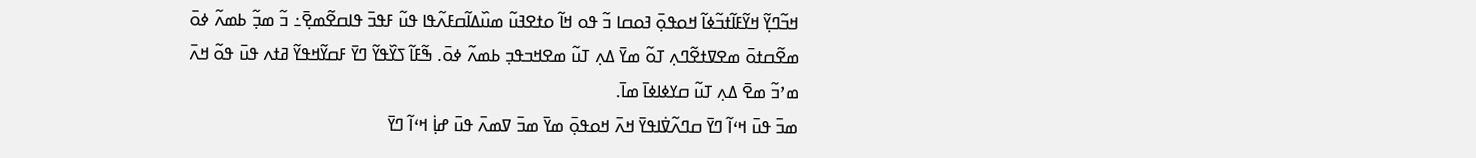ߞߏ߬ߣߌ߲߬ ߞߌ߬ߓߊ߬ߙߏ߬ߦߊ߬ ߞߋߟߋ߲߫ ߔߋߛߊ ߏ߬ ߟߋ ߞߊ߬ ߋߙߐߔߎ߬ ߘߎ߰ߡߊ߬ߛߓߍ߬ߟߊ ߟߎ߬ ߓߟߏ߫ ߟߊߛߐ߬ߘߐ߲߫߸ ߏ߬ ߘߏ߲߬ ߕߘߍ߬ ߦߋ߫ ߘߐ߬ߛߙߋ߫ ߘߐߜߙߐ߬ߣߍ߲ ߠߋ߬ ߘߌ߫ ߡߍ߲ ߠߎ߬ ߘߐߞߏߟߏ߲ ߕߘߍ߬ ߦߋ߫. ߒ߬ߓߊ߬ ߖߌ߰ߟߌ߬ ߣߌ߫ ߓߛߌ߬ߞߟߌ߬ ߥߙߍ ߟߎ߫ ߟߋ߬ ߞߍ߫ ߘߴߏ߬ ߘߐ߫ ߡߍ߲ ߠߎ߬ ߛߌߦߊߦߊ߫ ߘߊ߫.
ߘߏ߫ ߟߎ߫ ߞߵߊ߬ ߣߌ߫ ߛߣߍ߬ߜ߭ߊߟߌ߫ ߞߍ߫ ߞߋߟߋ߲߫ ߘߌ߫ ߘߏ߫ ߜߘߍ߫ ߟߎ߫ ߝߊ߲߭ ߞߵߊ߬ ߣߌ߫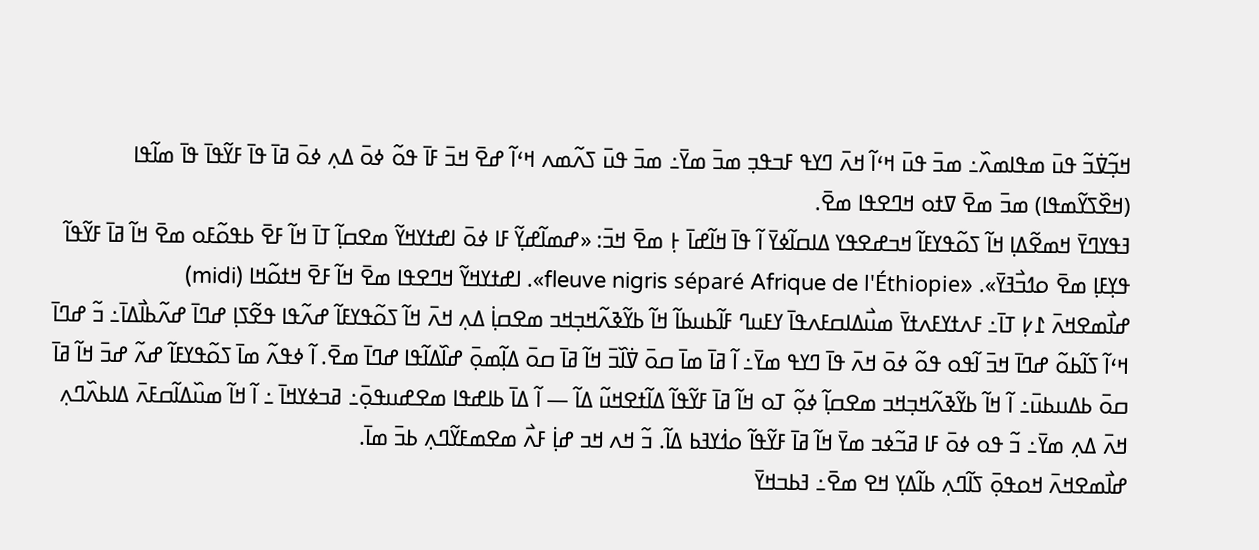ߞߏ߲߬ߜ߭ߏ߬ ߟߎ߫ ߘߟߊߘߍ߰߸ ߘߏ߫ ߟߎ߫ ߞߵߊ߬ ߞߍ߫ ߣߌߟ ߓߏߟߏ߲ ߘߏ߫ ߘߌ߫߸ ߘߏ߫ ߟߎ߫ ߖߍ߬ߘߍ ߞߵߊ߬ ߝߐ߫ ߞߏ߫ ߓߊ߫ ߟߋ߬ ߦߋ߫ ߡߍ߲ ߦߋ߫ ߥߊ߫ ߟߊ߫ ߓߌ߬ߟߊ߫ ߟߊ߫ ߘߊ߬ߟߊ (ߞߐ߰ߖߌ߬ߘߟߊ) ߘߏ߫ ߘߐ߫ ߜߙߋ ߞߣߐߟߊ ߘߐ߫.
ߔߟߌߣߌ߫ ߞߘߐ߬ߡߊ߲ ߞߊ߬ ߖߋ߬ߟߌߓߊ߬ ߞߏߝߐߟߌ ߡߊߛߊ߬ߦߌ߫ ߊ߬ ߟߊ߫ ߞߊ߬ߝߊ߫ ߅߲ ߘߐ߫ ߞߏ߫: «ߝߘߊ߬ߝߌ߲߬ ߓߊ ߦߋ߫ ߊߝߙߌߞߌ߬ ߘߐߛߊ߲߬ ߠߊ߫ ߞߊ߬ ߓߐ߫ ߕߟߋ߬ߓߋ ߘߐ߫ ߞߊ߬ ߥߊ߫ ߓߌ߬ߟߊ߬ ߟߌ߲ߓߊ߲ ߘߐ߫ ߋߗߏ߯ߔߌ߫». «fleuve nigris séparé Afrique de l'Éthiopie». ߊߝߙߌߞߌ߬ ߞߣߐߟߊ ߘߐ߫ ߞߊ߬ ߓߐ߫ ߞߙߋ߬ߞߊ (midi)
ߝߊ߯ߘߐߞߍ߫ ߁߇߲ ߠߊ߫߸ ߓߍߙߌߓߍߙߌ߫ ߘߎ߯ߡߊߛߓߍߟߊ߫ ߌߓߎߣ ߓߊ߬ߕߎߕߊ߬ ߞߊ߬ ߕߌ߬ߢߍ߬ߞߏ߲ߞߏ ߘߐߛߊ߲߭ ߡߍ߲ ߞߍ߫ ߞߊ߬ ߖߋ߬ߟߌߓߊ߬ ߝߍ߬ߟߊ ߟߐ߬ߖߊ߲ ߝߣߊ߫ ߝߍ߬ߕߊ߯ߡߊ߫߸ ߏ߬ ߝߣߊ߫ ߞߵߊ߬ ߖߊ߬ߕߋ߬ ߝߣߊ߫ ߞߏ߫ ߊ߬ߟߋ ߟߋ߬ ߦߋ߫ ߞߍ߫ ߟߊ߫ ߣߌߟ ߘߌ߫߸ ߊ߬ ߥߊ߫ ߘߊ߫ ߛߋ߫ ߜ߭ߊ߰ߏ߫ ߞߊ߬ ߥߊ߫ ߛߋ߫ ߡߊ߲߬ߘߋ߲߫ ߝߊ߰ߡߊ߬ߟߊ ߝߣߊ߫ ߘߐ߫. ߊ߬ ߦߟߍ߬ ߘߊ߫ ߖߋ߬ߟߌߓߊ߬ ߝߍ߬ ߝߏ߫ ߞߊ߬ ߥߊ߫ ߛߋ߫ ߕߡߎߕߎ߫߸ ߊ߬ ߞߊ߬ ߕߌ߬ߢߍ߬ߞߏ߲ߞߏ ߘߐߛߊ߲߬ ߦߋ߲߬ ߠߋ ߞߊ߬ ߥߊ߫ ߓߌ߬ߟߊ߬ ߡߊ߬ߙߐߞߎ߬ ߡߊ߬ — ߊ߬ ߡߊ߫ ߕߊߝߟߊ ߘߐߝߎߟߋ߲߫߸ ߥߏߦߌߞߊ߫ ߸ ߊ߬ ߞߊ߬ ߘߎ߰ߡߊ߬ߛߓߍ߫ ߡߊߕߍ߰ߣߍ߲ ߞߍ߫ ߡߍ߲ ߘߌ߫߸ ߏ߬ ߟߋ ߦߋ߫ ߓߊ ߥߏ߬ߦߏ ߘߌ߫ ߞߊ߬ ߥߊ߫ ߓߌ߬ߟߊ߬ ߋߗ߭ߌߔߕ ߡߊ߬. ߏ߬ ߞߍ ߞߏ ߝߊ߲߭ ߓߍ߯ ߘߐߘߓߌ߬ߣߍ߲ ߕߏ߫ ߘߊ߫.
ߝߊ߯ߘߐߞߍ߫ ߞߋߟߋ߲߫ ߖߊ߬ߣߍ߲ ߕߊ߬ߡߌ߲ ߞߐ ߘߐ߫߸ ߔߕߏߞߌ߫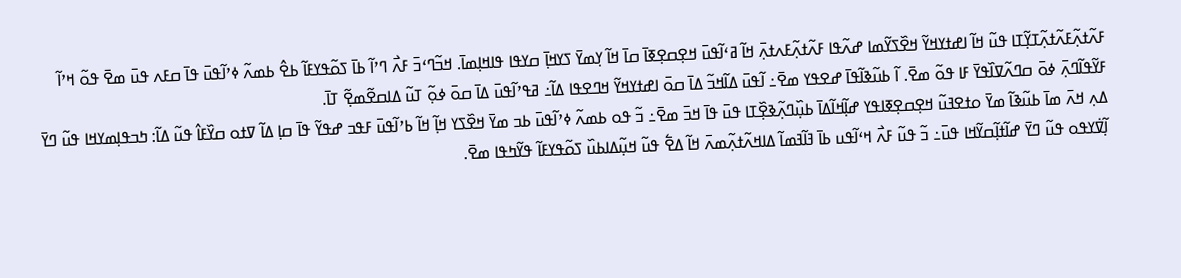ߓߍ߬ߙߍ߲߬ߓߍ߬ߙߍ߲߬ߠߌ߲߬ߠߊ ߟߎ߬ ߞߊ߬ ߊߝߙߌߞߌ߬ ߞߐ߰ߖߌ߬ߘߊ ߝߍ߬ߟߊ ߓߍ߬ߙߍ߲߬ߓߍߙߍ߲߫ ߞߊ߬ ߥߵߊ߬ߟߎ߫ ߞߐ߲ߛߐ߲ߧߊ߫ ߛߊ߫ ߞߊ߬ ߌ߲ߘߌ߫ ߖߌߞߊ߲߫ ߛߌߟߊ ߟߊߞߊ߲ߘߊ߫. ߞߏ߬ߣߵߏ߫ ߓߍ߯ ߣߴߊ߬ ߕߊ߫ ߖߋ߬ߟߌߓߊ߬ ߕߐ߮ ߕߘߍ߬ ߦߴߊ߬ߟߎ߫ ߟߊ߫ ߛߓߍ ߟߎ߫ ߘߐ߫ ߟߋ߬ ߞߴߊ߬ ߓߌ߬ߟߊ߬ߣߍ߲߫ ߦߋ߫ ߛߣߍ߬ߜߊ߰ߟߌ߫ ߓߊ ߟߋ߬ ߘߐ߫. ߊ߬ ߕߎ߬ߢߊ߬ߟߊ߫ ߝߐߟߌ ߘߐ߫߸ ߊ߬ߟߎ߫ ߡߊ߬ߞߏ߬ ߡߊ߫ ߛߋ߫ ߊߝߙߌߞߌ߬ ߞߣߐߟߊ ߡߊ߬߸ ߥߟߴߊ߬ߟߎ߫ ߡߊ߫ ߛߋ߫ ߦߋ߲߬ ߠߎ߬ ߡߊߛߐ߬ߘߐ߲߬ ߠߊ߫.
ߡߍ߲ ߞߍ߫ ߘߊ߫ ߕߎ߬ߢߊ߬ ߘߌ߫ ߋߙߐߔߎ߬ ߞߐ߲ߛߐ߲ߧߊߟߌ ߝߊ߲߬ߞߊ߬ߡߊ߫ ߕߎ߲߰ߣߍ߲߬ߢߐ߲߰ߠߊ ߟߎ߫ ߟߊ߫ ߞߏ߫ ߘߐ߫߸ ߏ߬ ߟߋ ߕߘߍ߬ ߦߴߊ߬ߟߎ߫ ߕߏ ߘߌ߫ ߞߐ߰ߖߌ ߞߊ߲߬ ߞߊ߬ ߕߴߊ߬ߟߎ߫ ߓߟߏ ߝߟߌ߬ ߟߊ߫ ߛߊ߲ ߡߊ߬ ߜߙߋ ߛߌ߰ߓߊ߮ ߟߎ߬ ߡߊ߬: ߤߏߟߊ߲ߘߌߞߊ ߟߎ߬ ߣߌ߫ ߊ߲߬ߜ߭ߌߟߋ ߟߎ߬ ߣߌ߫ ߝߊ߬ߙߊ߲߬ߛߌ߬ߞߊ ߟߎ߫߸ ߏ߬ ߟߎ߬ ߓߍ߯ ߞߵߊ߬ߟߎ ߕߊ߫ ߔߊ߬ߔߘߊ߬ ߡߊߞߍ߬ߙߍ߲߬ߘߍ߫ ߞߊ߬ ߡߐ߱ ߟߎ߬ ߞߎ߲߬ߡߊߕߎ߰ ߖߋ߬ߟߌߓߊ߬ ߟߌ߬ߤߟߊ ߘߐ߫.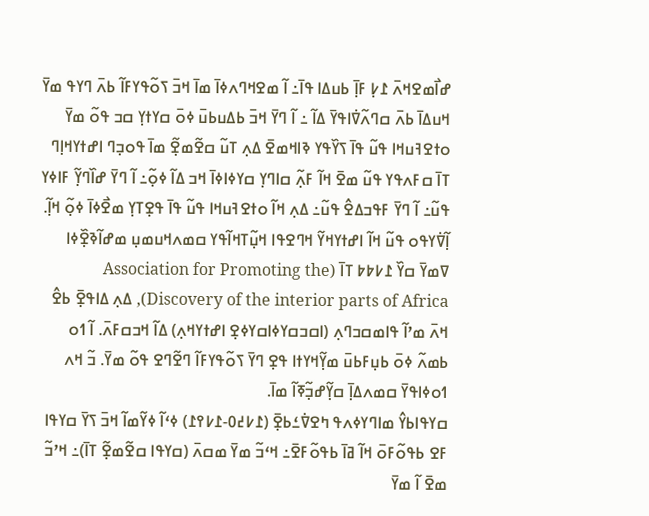ߝߊ߯ߘߐߞߍ߫ ߁߇߲ ߓߊ߲߫ ߕߎߡߊ ߟߊ߫߸ ߊ߬ ߘߐߞߣߍߦߊ߫ ߘߊ߫ ߞߏ߫ ߖߋ߬ߟߌߓߊ߬ ߕߍ߫ ߣߌߟ ߘߌ߫ ߞߎߡߊ߫ ߕߍ߫ ߛߣߍ߬ߜ߭ߊߟߌ߫ ߡߊ߬ ߸ ߊ߬ ߣߌ߫ ߞߏ߫ ߕߡߎߕߎ߫ ߦߋ߫ ߛߌߙߌ߲ ߛߏ ߟߋ߬ ߘߌ߫ ߋߙߐߔߎߞߊ ߟߎ߬ ߟߊ߫ ߖߌ߰ߟߌ ߢߊߞߘߐ߫ ߡߍ߲ ߠߎ߬ ߛߐ߬ߘߐ߲߬ ߘߊ߫ ߟߋߏ߲ߣ ߊߝߙߌߞߊ߲ߣ ߠߊ߫ ߛߓߍߟߌ ߟߎ߬ ߘߐ߫ ߞߊ߬ ߓߍ߲߬ ߛߊߣߌ߲ ߛߌߦߊߦߊ߫ ߞߏ ߡߊ߬ ߦߋ߲߬߸ ߊ߬ ߣߌ߫ ߝߊ߰ߣߌ߲߬ ߓߊߦߌ ߟߎ߬߸ ߊ߬ ߣߌ߫ ߓߟߏߡߐ߮ ߟߎ߬߸ ߡߍ߲ ߞߊ߬ ߋߙߐߔߎߞߊ ߟߎ߬ ߟߊ߫ ߟߐ߲ߠߌ߲ ߘߐ߯ߦߊ߫ ߦߋ߲߬ ߞߊ߲߬. ߊ߲߬ߜ߭ߌߟߋ ߟߎ߬ ߞߊ߬ ߊߝߙߌߞߌ߬ ߞߣߐߟߊ ߞߎ߲߬ߠߞߊ߬ߟߌ ߛߘߍߞߎߘߎ߲ ߘߝߊ߬ߢߐ߲߰ߦߊ ߜߘߌ߫ ߛߌ߰ ߁߇߈߈ ߠߊ߫ (Association for Promoting the Discovery of the interior parts of Africa), ߡߍ߲ ߡߊߟߐ߲߫ ߕߐ߮ ߞߍ߫ ߘߴߊ߬ ߟߊߘߛߏߣߍ߲ (ߊߛߏߛߌߦߊߛߌߦߐ߲ ߊߝߙߌߞߍ߲) ߡߊ߬ ߞߏߛߓߍ߫. ߊ߬ ߗߋ ߕߘߍ߬ ߦߋ߫ ߕߎ߲ߓߕߎ߫ ߘߌ߲߬ߞߌߙߊ ߟߐ߲ ߣߌ߫ ߖߋ߬ߟߌߓߊ߬ ߣߐ߬ߣߐ ߟߋ߬ ߘߌ߫. ߏ߬ ߞߍ ߗߋߦߊߟߌ߫ ߛߘߍߡߊ߲߫ ߛߌ߲߬ߝߏ߲߬ߧߊ߬ ߘߊ߫.
ߛߌߟߊߕߌ߮ ߘߊߣߌߦߍߟ ߤߐߜ߭ߑߕߐ߲߫ (߁߇߄߀-߁߇߉߁) ߦߵߊ߬ ߦߌ߬ߘߊ߬ ߞߏ߫ ߖߌ߫ ߛߌߟߊ ߓߐ ߕߟߋ߬ߓߋ߫ ߞߊ߬ ߥߊ߫ ߕߟߋ߬ߓߐ߫߸ ߞߵߏ߬ ߘߌ߫ ߘߛߍ߫ (ߛߌߟߊ ߛߐ߬ߘߐ߲߬ ߠߊ߫)߸ ߞߴߏ߬ ߘߐ߫ ߊ߬ ߘߌ߫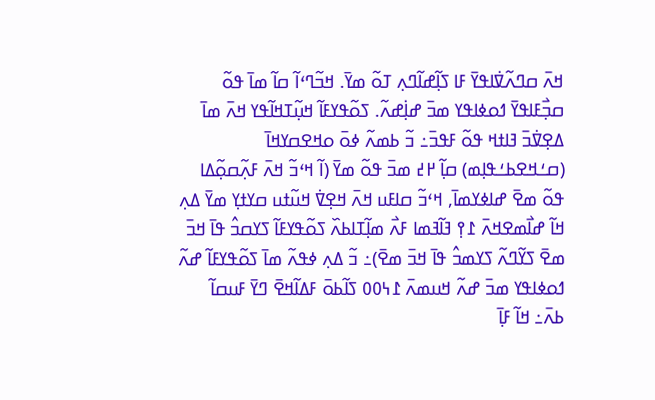ߞߍ߫ ߛߣߍ߬ߜ߭ߊߟߌ߫ ߓߊ ߖߊ߲߬ߝߊ߬ߣߍ߲ ߠߋ߬ ߘߌ߫. ߞߏ߬ߣߵߊ߬ ߛߊ߬ ߘߊ߫ ߟߋ߬ ߛߏ߲߯ߓߊߟߌ߫ ߗߋߦߊߟߌ ߘߏ߫ ߝߊ߲߭ߝߍ߬. ߖߋ߬ߟߌߓߊ߬ ߞߎ߲߬ߠߞߊ߬ߟߌ ߞߍ߫ ߘߊ߫ ߡߐ߲ߜ߭ߏ߫ ߔߊߙߞ ߟߋ߬ ߓߟߏ߫߸ ߏ߬ ߕߘߍ߬ ߦߋ߫ ߋߞߐߛߌߞߊ߫ (ߛߑߞߐߕߑߟߊ߲ߘ) ߛߊ߲߬ ߂߄ ߘߏ߫ ߟߋ߬ ߘߌ߫ (ߊ߬ ߞߵߏ߬ ߞߍ߫ ߓߍ߲߬ߛߋ߲߬ߡߊ ߟߋ߬ ߘߐ߫ ߝߊߦߌߘߊ߫, ߞߵߏ߬ ߛߊߓߎ ߞߍ߫ ߞߐ߲ߜ߭ ߞߎ߬ߙߎ ߛߌߙߌ߲ ߘߌ߫ ߡߍ߲ ߞߊ߬ ߝߊ߯ߘߐߞߍ߫ ߁߉߲ ߔߊ߬ߔߘߊ ߓߍ߯ ߘߊ߲߬ߠߊߕߍ߰ ߖߋ߬ߟߌߓߊ߬ ߖߌߛߏ߮ ߟߊ߫ ߞߏ߫ ߘߐ߫ ߖߌ߬ߣߍ߬ ߖߌߘߏ߮ ߟߊ߫ ߞߏ߫ ߘߐ߫)߸ ߏ߬ ߡߍ߲ ߦߟߍ߬ ߘߊ߫ ߖߋ߬ߟߌߓߊ߬ ߝߍ߬ ߗߋߦߊߟߌ ߘߏ߫ ߝߍ߬ ߞߎߘߍ߫ ߁߆߀߀ ߖߊ߬ߕߋ߫ ߓߡߊ߬ߞߐ߫ ߣߌ߫ ߓߎߛߊ߬ ߕߍ߫߸ ߞߊ߬ ߓߊ߲߫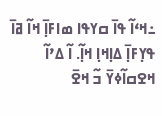߸ߞߵߊ߬ ߟߊ߫ ߛߌߟߊ ߘߊߓߊ߲߫ ߞߊ߬ ߥߊ߫ ߟߌ߲ߓߊ߲߫ ߡߊ߲ߞߊ߲ ߞߊ߲߬. ߊ߬ ߡߴߊ߬ ߞߐߛߊ߬ߦߌ߫ ߏ߬ ߞߐ߫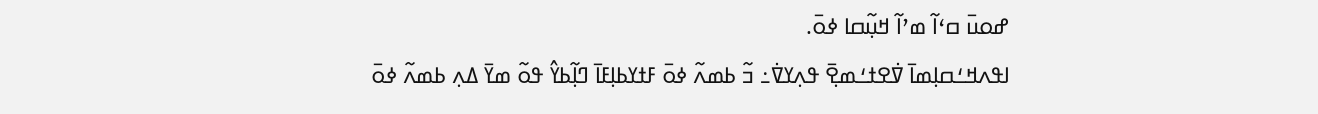ߝߋߎ߫ ߛߵߊ߬ ߘߴߊ߬ ߞߎ߲߬ߛߊ ߦߋ߫.
ߊߟߍߞߑߛߊ߲ߘߊ߫ ߜ߭ߐߙߑߘߐ߲߫ ߟߍ߲ߌߜ߭߸ ߏ߬ ߕߘߍ߬ ߦߋ߫ ߓߙߌߕߊ߲ߓߊ߫ ߣߊ߲߬ߕߌ߮ ߟߋ߬ ߘߌ߫ ߡߍ߲ ߕߘߍ߬ ߦߋ߫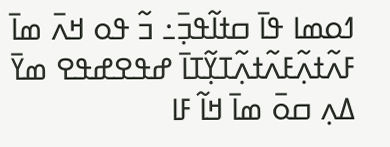ߗߋߘߊ ߟߊ߫ ߛߙߊ߬ߟߏ߲߫߸ ߏ߬ ߟߋ ߞߍ߫ ߘߊ߫ ߓߍ߬ߙߍ߲߬ߓߍ߬ߙߍ߲߬ߠߌ߲߬ߠߊ߫ ߝߟߐߝߟߐ ߘߌ߫ ߡߍ߲ ߛߋ߫ ߘߊ߫ ߞߊ߬ ߓߊ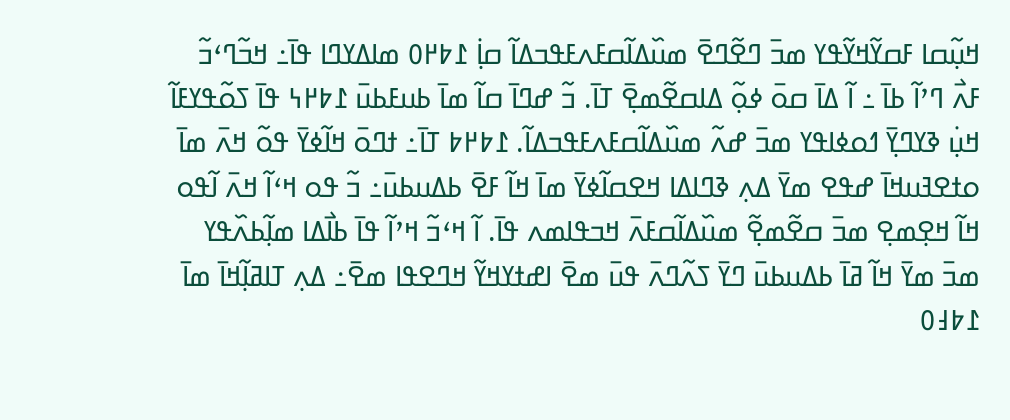ߞߎ߲߬ߛߊ ߓߛߌ߬ߞߌ߬ߟߌ ߘߏ߫ ߣߐ߬ߣߐ߫ ߘߎ߰ߡߊ߬ߛߓߍߓߟߏߡߊ߬ ߛߊ߲߭ ߁߈߂߀ ߘߊߡߌߣߊ ߟߊ߫߸ ߞߏ߬ߣߵߏ߬ ߓߍ߯ ߣߴߊ߬ ߕߊ߫ ߸ ߊ߬ ߡߊ߫ ߛߋ߫ ߦߋ߲߬ ߡߊߛߐ߬ߘߐ߲߫ ߠߊ߫. ߏ߬ ߝߣߊ߫ ߛߊ߬ ߘߊ߫ ߕߎߓߕߎ߫ ߁߈߂߆ ߟߊ߫ ߖߋ߬ߟߌߓߊ߬ ߞߎ߲߭ ߢߌߣߌ߲߫ ߗߋߦߊߟߌ ߘߏ߫ ߝߍ߬ ߘߎ߰ߡߊ߬ߛߓߍߓߟߏߡߊ߬. ߁߈߂߈ ߠߊ߫߸ ߙߣߋ߫ ߞߊ߬ߦߌ߫ ߟߋ߬ ߞߍ߫ ߘߊ߫ ߋߙߐߔߎߞߊ߫ ߝߟߐ ߘߌ߫ ߡߍ߲ ߢߣߊߡߊ ߞߐߛߊ߬ߦߌ߫ ߘߊ߫ ߞߊ߬ ߓߐ߫ ߕߡߎߕߎ߫߸ ߏ߬ ߟߋ ߞߵߊ߬ ߞߍ߫ ߊ߬ߟߋ ߞߊ߬ ߞߐ߲ߘߐ߲ ߘߏ߫ ߛߐ߬ߘߐ߲߬ ߘߎ߰ߡߊ߬ߛߓߍ߫ ߞߏߟߊߘߍ ߟߊ߫. ߊ߬ ߞߵߏ߬ ߞߴߊ߬ ߟߊ߫ ߕߊ߯ߡߊ ߘߊ߲߬ߕߍ߰ߟߌ ߘߏ߫ ߘߌ߫ ߞߊ߬ ߥߊ߫ ߕߡߎߕߎ߫ ߣߌ߫ ߖߍ߬ߣߍ߫ ߟߎ߫ ߘߐ߫ ߊߝߙߌߞߌ߬ ߞߣߐߟߊ ߘߐ߫߸ ߡߍ߲ ߠߊߥߊ߲߬ߞߊ߫ ߘߊ߫ ߁߈߃߀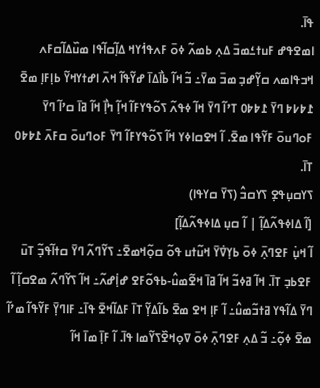ߟߊ߫.
ߊߘߐߟߝ ߓߎߙߑߘߏ߫ ߡߍ߲ ߕߘߍ߬ ߦߋ߫ ߓߍߟߗ߭ߌߞ ߡߊ߲߬ߛߊ߬ߟߊ ߘߎ߰ߡߊ߬ߛߓߍ ߞߏߟߊߘߍ ߛߌ߲߬ߝߏ߲ ߘߏ߫ ߘߌ߫߸ ߏ߬ ߞߊ߬ ߕߊ߯ߡߊ߫ ߝߌ߬ߟߊ߬ ߞߍ߫ ߊߝߙߌߞߌ߬ ߕߊ߲ߓߊ߲ ߘߐ߫ ߁߈߇߈ ߣߌ߫ ߁߈߈߀ ߠߴߊ߬ ߣߌ߫ ߞߊ߬ ߦߟߍ߬ ߖߋ߬ߟߌߓߊ߬ ߞߊ߲߬ ߤߊ߲߯ ߞߊ߬ ߥߊ߫ ߛߴߊ߬ ߣߌ߫ ߓߋߣߎߋ߫ ߓߌ߬ߟߊ ߘߐ߫. ߊ߬ ߞߐߛߊߦߌ ߞߊ߬ ߖߋ߬ߟߌߓߊ߬ ߣߌ߫ ߓߋߣߎߋ߫ ߛߓߍ߫ ߁߈߈߀ ߠߊ߫.
ߖߌߛߎ߲ߟߐ߲ ߖߌߛߏ߮ (ߖߌ߫ ߛߌߟߊ)
[ߊ߬ ߡߊߦߟߍ߬ߡߊ߲߬ | ߊ߬ ߛߎ߲ ߡߊߦߟߍ߬ߡߊ߲߬]
ߊ߬ ߞߎ߲߭ ߓߐߣߍ߲߫ ߦߋ߫ ߕߌ߲ߜ߭ߌ߫ ߞߎ߬ߙߎ ߟߋ߬ ߛߋ߲߬ߞߘߐ߫߸ ߖߌ߬ߣߍ߬ ߣߌ߫ ߛߙߊ߬ߟߏ߲߬ ߠߎ߫ ߓߐߕߏ߲ ߠߊ߫. ߞߊ߬ ߥߦߏ߬ ߞߊ߬ ߥߊ߫ ߞߐ߬ߘߎ߮-ߕߟߋ߬ߓߐ ߝߊ߲߭ߝߍ߬߸ ߞߊ߬ ߖߌ߬ߣߍ߬ ߘߐߛߊ߲߬ ߊ߬ ߣߌ߫ ߡߊ߬ߟߌ ߥߙߏ߬ߘߎ߮߸ ߊ߬ ߓߊ߲ ߞߐ ߘߐ߫ ߕߊ߬ߡߌ߲߬ ߠߊ߫ ߓߡߊ߬ߞߐ߫ ߟߊ߫߸ ߓߊߣߌ߲߫ ߓߌ߬ߟߊ߬ ߘߴߊ߬ ߘߐ߫ ߦߋ߲߬߸ ߏ߬ ߡߍ߲ ߓߐߣߍ߲߫ ߦߋ߫ ߜߋ߲ߞߐ߰ߖߌ߬ߘߊ ߟߊ߫. ߊ߬ ߓߊ߲߫ ߘߊ߫ ߞߊ߬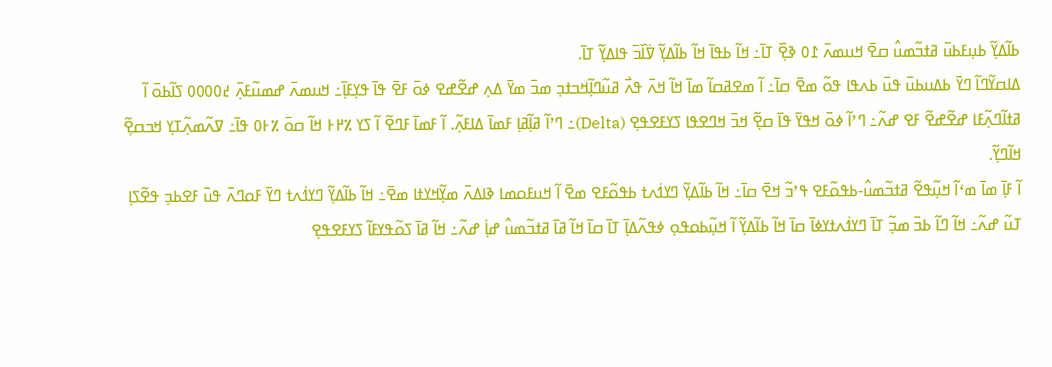ߕߊ߬ߡߌ߲߬ ߕߎ߲ߓߕߎ߫ ߥߙߏ߬ߘߎ߮ ߛߐ߫ ߞߎߘߍ߫ ߁߀ ߢߐ߲߰ ߠߊ߫߸ ߞߊ߬ ߕߟߊ߫ ߞߊ߬ ߕߊ߬ߡߌ߲߬ ߜ߭ߊ߰ߏ߫ ߟߊߡߌ߲߬ ߠߊ߫.
ߡߊߛߌ߬ߣߊ߬ ߣߌ߫ ߕߡߎߕߎ߫ ߟߎ߫ ߕߍߟߊ ߟߋ߬ ߘߐ߫ ߛߊ߫߸ ߊ߬ ߘߐߥߛߊ߬ ߘߊ߫ ߞߊ߬ ߞߍ߫ ߟߍ߯ ߥߎ߬ߣߊ߲߬ߞߏߙߏ߲ ߘߏ߫ ߘߌ߫ ߡߍ߲ ߝߐ߬ߝߐ ߦߋ߫ ߓߐ߫ ߟߊ߫ ߟߌ߲ߓߊ߲߫߸ ߞߎߘߍ߫ ߝߘߎ߬ߓߍ߲߫ ߄߀߀߀߀ ߖߊ߬ߕߋ߫ ߊ߬ ߥߙߊ߬ߣߍ߲߬ߓߊ ߝߐ߬ߝߐ߬ ߓߐ ߝߍ߬߸ ߣߴߊ߬ ߦߋ߫ ߞߟߌ߫ ߟߊ߫ ߛߐ߲߬ ߞߏ߫ ߞߣߐߟߊ ߖߌߓߐߟߐ߲ (Delta)߸ ߣߴߊ߬ ߥߊ߲߬ߥߊ߲ ߓߘߊ߫ ߡߊߓߍ߲߬. ߊ߬ ߓߘߊ߫ ߓߣߐ߬ ߊ߬ ߖߌ ٪߂߅ ߞߊ߬ ߛߋ߫ ٪߅߀ ߟߊ߫߸ ߜߍ߬ߘߍ߲߬ߠߌ߲ ߞߏߛߐ߲߬ ߞߊ߬ߣߌ߲߬.
ߊ߬ ߓߊ߲߫ ߘߊ߫ ߘߵߊ߬ ߞߎ߲߬ߟߐ߬ ߥߙߏ߬ߘߎ߮-ߕߟߋ߬ߓߐ ߟߴߏ߬ ߞߐ߫ ߛߊ߫߸ ߞߊ߬ ߕߊ߬ߡߌ߲߬ ߣߌߗ߭ߍߙ ߕߟߋ߬ߓߐ ߘߐ߫ ߊ߬ ߞߎߓߋߘߊ ߢߊߡߍ߫ ߘߌ߲߬ߞߌߙߊ ߘߐ߫߸ ߞߊ߬ ߕߊ߬ߡߌ߲߬ ߣߌߗ߭ߍߙ ߣߌ߫ ߓߋߣߍ߫ ߟߎ߫ ߓߐߕߏ߲ ߟߐ߬ߖߊ߲ ߠߎ߬ ߝߍ߬߸ ߞߊ߬ ߣߊ߬ ߕߏ߫ ߘߏ߲߬ ߠߊ߫ ߣߌߗ߭ߍߙߌߦߊ߫ ߛߊ߫ ߞߊ߬ ߕߊ߬ߡߌ߲߬ ߊ߬ ߞߎ߲߬ߕߋߟߋ߲ ߦߟߍ߬ߡߊ߲߫ ߠߊ߫ ߛߊ߫ ߞߊ߬ ߥߊ߫ ߥߙߏ߬ߘߎ߮ ߝߊ߲߭ ߝߍ߬߸ ߞߊ߬ ߥߊ߫ ߖߋ߬ߟߌߓߊ߬ ߖߌߓߐߟߐ߲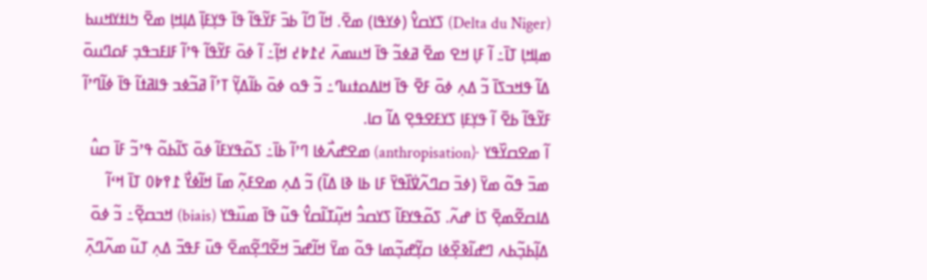(Delta du Niger) ߖߌߛߌ߮ (ߦߌߟߊ) ߘߐ߫. ߞߊ߬ ߣߊ߬ ߕߏ߫ ߓߌ߬ߟߊ߬ ߟߊ߫ ߟߌ߲ߓߊ߲߫ ߡߊ߲ߞߊ߲ ߘߐ߫ ߤߊߙߌߞߎߕ ߘߊ߲ߞߊ߲ ߠߊ߫߸ ߊ߬ ߓߊ߲ ߞߐ ߘߐ߫ ߥߦߏ߬ ߟߊ߫ ߞߎߘߍ߫ ߄߁߈߄ ߞߊ߲߬߸ ߊ߬ ߦߋ߫ ߓߌ߬ߟߊ߬ ߟߴߊ߬ ߓߊߓߏߟߏ߲ ߓߋߣߎߋ߫ ߡߊ߬ ߟߞߏߖߊ߫ ߏ߬ ߡߍ߲ ߦߋ߫ ߓߐ߫ ߟߊ߫ ߞߊߡߋߙߎߣ߸ ߏ߬ ߟߋ ߦߋ߫ ߕߊ߬ߡߌ߲߬ ߠߴߊ߬ ߥߏ߬ߦߏ ߟߊߥߙߊ߬ ߟߊ߫ ߦߊ߬ߣߴߊ߬ ߓߌ߬ߟߊ߬ ߕߐ߫ ߊ߬ ߟߌ߲ߓߊ߲ ߖߌߓߐߟߐ߲ ߡߊ߬ ߛߊ.
ߊ߬ ߘߐߛߌ߰ߟߌ ﴿anthropisation) ߘߐߝߍ߯ߦߊ ߣߴߊ߬ ߕߊ߫߸ ߖߋ߬ߟߌߓߊ߬ ߦߋ߫ ߖߊ߬ߕߋ߬ ߟߴߏ߬ ߓߊ߫ ߛߎ߮ ߘߏ߫ ߟߋ߬ ߘߌ߫ (ߦߏ߫ ߛߣߍ߬ߜ߭ߊ߰ߟߌ߫ ߓߊ ߕߊ ߢߊ ߡߊ߬) ߏ߬ ߡߍ߲ ߘߐߓߍ߲߬ ߘߊ߫ ߞߊ߬ߦߌ߯ ߁߉߈߀ ߠߊ߫ ߞߵߊ߬ ߡߊߛߐ߬ߘߐ߲߫ ߖߊ߭ ߝߍ߬. ߖߋ߬ߟߌߓߊ߬ ߖߌߛߏ߮ ߞߎ߲߬ߠߊ߬ߛߌ߮ ߟߎ߬ ߟߊ߫ ߘߎ߰ߟߌ (biais) ߞߏߛߐ߲߬߸ ߏ߬ ߦߋ߫ ߡߊ߲߬ߕߏ߲߬ߕߍ ߣߝߊ߬ߢߐ߲߰ߦߊ ߛߌ߲߬ߝߏ߲߬ߘߊ ߟߋ߬ ߘߌ߫ ߞߊ߬ߝߏ߫ ߞߐ߬ߣߐ߲߬ߘߐ߫ ߟߎ߫ ߓߟߏ߫ ߡߍ߲ ߠߎ߬ ߘߍ߬ߣߍ߲߫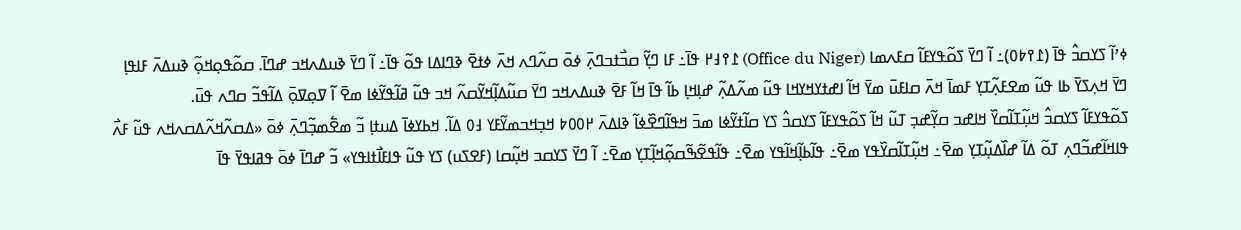ߦߴߊ߬ ߖߌߛߏ߮ ߟߊ߫ (߁߉߈߀)߸ ߊ߬ ߣߌ߫ ߖߋ߬ߟߌߓߊ߬ ߛߓߍߘߊ (Office du Niger) ߁߉߃߂ ߟߊ߫߸ ߓߊ ߣߌ߲߬ ߛߏ߯ߙߏߣߍ߲߫ ߦߋ߫ ߛߍ߬ߣߍ ߞߍ߫ ߦߙߐ߫ ߢߣߊߡߊ ߟߋ߬ ߟߊ߫߸ ߊ߬ ߣߌ߫ ߢߎߡߍߞߏ ߝߣߊ߫. ߛߋ߬ߟߋ߲ߞߋ߲߬ ߢߎߡߍ߫ ߓߊߟߊ߲ ߣߌ߫ ߞߍ߲ߖߌ߫ ߕߊ ߟߎ߬ ߘߐߓߍ߲߬ߠߌ߲ ߓߘߊ߫ ߞߍ߫ ߛߊߓߎ߫ ߘߌ߫ ߞߊ߬ ߊߝߙߌߞߌߞߊ ߟߎ߬ ߘߍ߬ߡߍ߲߬ ߝߊ߲ߞߊ߲ ߕߊ߬ ߟߊ߫ ߞߊ߬ ߓߐ߫ ߢߎߡߍߞߏ ߣߌ߫ ߛߎ߬ߡߊ߲߬ߞߌ߬ߛߍ߬ ߞߏ ߟߎ߬ ߥߊ߬ߟߌ߬ߦߊ ߘߐ߫ ߊ߬ ߜߋ߲ߜߋ߲߫ ߡߊ߬ߟߏ߬ ߛߣߍ ߟߎ߫.
ߖߋ߬ߟߌߓߊ߬ ߖߌߛߏ߮ ߞߎ߲߬ߠߊ߬ߛߌ߰ ߞߊߝߏ ߛߌ߲߬ߝߏ߲ ߠߎ߬ ߞߊ߬ ߖߋ߬ߟߌߓߊ߬ ߖߌߛߏ߮ ߖߌ ߛߊ߬ߙߌ߬ߦߊ ߘߏ߫ ߞߟߊ߬ߣߐ߰ߦߊ߬ ߢߊߡߍ߫ ߂߀߀߈ ߞߏ߲ߞߏߘߌ߬ߓߌ ߃߀ ߡߊ߬. ߞߕߌߦߊ߫ ߡߎߙߊ߲ ߏ߬ ߘߐ߱ߘߏ߲߬ߣߍ߲߫ ߦߋ߫ «ߡߛߍ߬ߞߍ߬ߡߛߍߞߍ ߟߎ߬ ߓߍ߯ ߟߊߞߊ߬ߝߏ߬ߣߍ߲ ߠߋ߬ ߡߊ߬ ߝߊ߰ߡߎ߲߬ߠߌ߲ ߘߐ߫߸ ߞߎ߲߬ߠߊ߬ߛߌ߰ߟߌ ߘߐ߫߸ ߟߊ߬ߕߊ߲߬ߞߊ߬ߟߌ ߘߐ߫߸ ߟߊ߬ߟߐ߬ߒ߬ߛߋ߲߬ߞߊ߲߬ߠߌ߲ ߘߐ߫߸ ߊ߬ ߣߌ߫ ߖߌߛߏ ߞߎ߲߬ߛߊ (ߓߐߖߎ) ߖߌ ߟߎ߬ ߟߊߓߊ߯ߙߊߟߌ» ߏ߬ ߝߣߊ߫ ߦߋ߫ ߟߥߊߟߌ߫ ߟߊ߫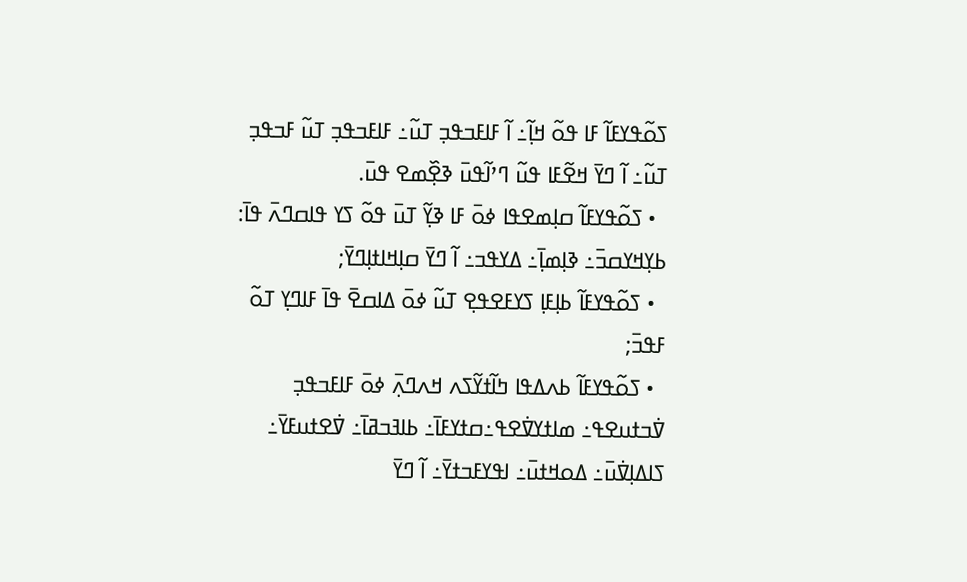ߖߋ߬ߟߌߓߊ߬ ߓߊ ߟߋ߬ ߞߊ߲߬߸ ߊ߬ ߓߊߓߏߟߏ߲ ߠߎ߬߸ ߓߊߓߏߟߏ߲ ߠߎ߬ ߓߏߟߏ߲ ߠߎ߬߸ ߊ߬ ߣߌ߫ ߞߐ߬ߓߊ ߟߎ߬ ߣߴߊ߬ߟߎ߫ ߢߐ߲߰ߘߐ ߟߎ߫.
  • ߖߋ߬ߟߌߓߊ߬ ߛߊ߲ߘߐߟߊ ߦߋ߫ ߓߊ ߢߌ߲߬ ߠߎ߫ ߟߋ߬ ߖߌ ߟߊߛߣߍ߫ ߟߊ߫: ߕߌ߲ߞߌߛߏ߫߸ ߢߊ߲ߘߊ߲߫߸ ߡߌߟߏ߸ ߊ߬ ߣߌ߫ ߛߊ߲ߞߊߙߊ߲ߣߌ߫;
  • ߖߋ߬ߟߌߓߊ߬ ߕߊ߲ߓߊ߲ ߖߌߓߐߟߐ߲ ߠߎ߬ ߦߋ߫ ߡߊߛߐ߫ ߟߊ߫ ߓߊߣߌ߲ ߠߋ߬ ߓߟߏ߫;
  • ߖߋ߬ߟߌߓߊ߬ ߕߍߡߟߊ ߤߊ߬ߙߌ߬ߖߍ ߞߍߣߍ߲߫ ߦߋ߫ ߓߊߓߏߟߏ߲ ߜ߭ߏߙߎߐߟ߸ ߘߊߙߌߜ߭ߐߟ߸ߛߙߌߓߊ߫߸ ߕߊߔߏߥߊ߫߸ ߜ߭ߐߙߎߓߌ߫߸ ߖߊߡߊ߲ߜ߭ߎ߫߸ ߡߋߞߙߎ߫߸ ߊߟߌߓߏߙߌ߫߸ ߊ߬ ߣߌ߫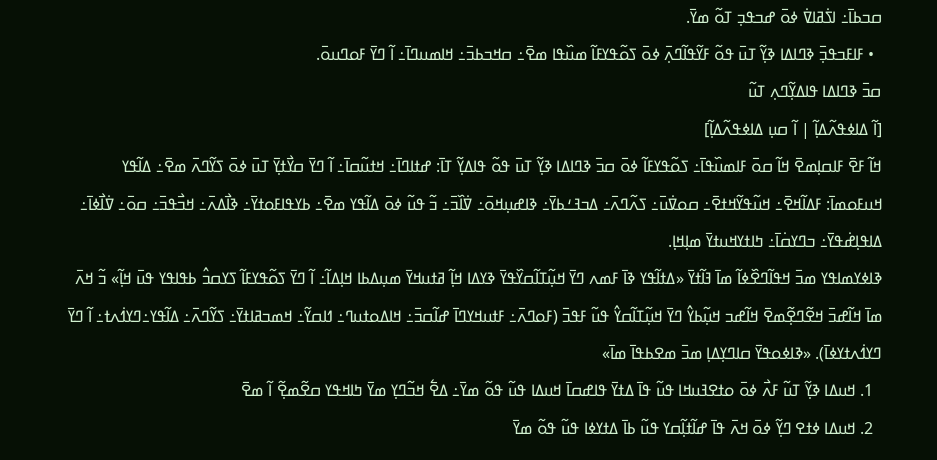ߛߏߕߊ߫߸ ߊߖ߭ߥߊߜ߭ ߦߋ߫ ߝߏߟߏ߲ ߠߋ߬ ߘߌ߫.
  • ߓߊߓߏߟߏ߲߫ ߢߣߊߡߊ ߢߌ߲߬ ߠߎ߫ ߟߋ߬ ߓߌ߬ߟߊ߬ߣߍ߲߫ ߦߋ߫ ߖߋ߬ߟߌߓߊ߬ ߘߎ߰ߟߊ ߘߐ߫߸ ߛߞߏߕߏ߫߸ ߞߊߘߎߣߊ߫߸ ߊ߬ ߣߌ߫ ߓߋߣߎߋ߫.
ߛߏ߫ ߢߣߊߡߊ ߟߊߡߌ߲߬ߣߍ߲ ߠߎ߬
[ߊ߬ ߡߊߦߟߍ߬ߡߊ߲߬ | ߊ߬ ߛߎ߲ ߡߊߦߟߍ߬ߡߊ߲߬]
ߞߊ߬ ߓߐ߫ ߓߊߛߊ߲ߘߐ߫ ߞߊ߬ ߛߋ߫ ߓߊߘߎ߰ߟߊ߫߸ ߖߋ߬ߟߌߓߊ߬ ߦߋ߫ ߛߏ߫ ߢߣߊߡߊ ߢߌ߲߬ ߠߎ߫ ߟߋ߬ ߟߊߡߌ߲߬ ߠߊ߫: ߝߙߊߣߊ߫߸ ߞߙߎ߬ߛߊ߫߸ ߊ߬ ߣߌ߫ ߛߌ߯ߙߌ߲߫ ߠߎ߫ ߦߋ߫ ߖߌ߬ߣߍ߫ ߘߐ߫߸ ߡߊ߬ߟߌ ߞߎߓߋߘߊ߫: ߓߡߊ߬ߞߐ߫߸ ߞߎ߬ߟߌ߬ߞߙߐ߫߸ ߛߋߜ߭ߎ߫߸ ߖߍ߬ߣߍ߫߸ ߡߏߔߑߕߌ߫߸ ߢߊߝߎ߲ߞߋ߫߸ ߜ߭ߊ߰ߏ߫߸ ߏ߬ ߟߎ߬ ߦߋ߫ ߡߊ߬ߟߌ ߘߐ߫߸ ߕߌߟߊߓߋߙߌ߫߸ ߢߊ߯ߡߍ߫߸ ߞߏ߯ߟߏ߫߸ ߛߋ߫߸ ߜ߭ߊ߯ߦߊ߫߸ ߡߊߟߊ߲ߝ߭ߟߌ߫߸ ߏߣߌߛ߭ߊ߫߸ ߤߊߙߌߞߎߙߌ߫ ߘߊ߲ߞߊ߲.
ߢߊߦߌߘߊߟߌ ߘߏ߫ ߞߟߊ߬ߣߐ߰ߦߊ߬ ߘߊ߫ ߔߊ߬ߙߌ߫ «ߡߙߊ߬ߟߌ ߢߊ߫ ߓߘߍ ߣߌ߫ ߞߎ߲߬ߠߊ߬ߛߌ߰ߟߌ߫ ߢߌߡߊ ߞߊ߲߬ ߥߙߎߞߌ߫ ߘߎ߲ߡߕߊ ߞߊ߲ߡߊ߬߸ ߊ߬ ߣߌ߫ ߖߋ߬ߟߌߓߊ߬ ߖߌߛߏ߮ ߕߟߊߟߌ ߟߎ߫ ߞߊ߲߬» ߏ߬ ߞߍ߫ ߘߊ߫ ߞߊ߬ߝߏ߫ ߞߐ߬ߣߐ߲߬ߘߐ߫ ߞߊ߬ߝߏ ߞߎ߲߬ߕߌ߮ ߣߌ߫ ߞߎ߲߬ߠߊ߬ߛߌ߮ ߟߎ߬ ߓߟߏ߫ (ߓߋߣߍ߫߸ ߓߙߎߞߌߣߊ߫ ߝߊ߬ߛߏ߫߸ ߞߊߡߋߙߎߣ߸ ߗߊߛߌ߬߸ ߞߘߏߥߊߙߌ߫߸ ߖߌ߬ߣߍ߫߸ ߡߊ߬ߟߌ߸ߣߌߗ߭ߍߙ߸ ߊ߬ ߣߌ߫ ߣߌߗ߭ߍߙߌߦߊ߫). «ߢߊߦߋߟߌ߫ ߛߊߣߌ߲ߡߊ߲ ߘߏ߫ ߘߐߕߟߊ߫ ߘߊ߫»
  1. ߞߎߡߊ ߢߌ߲߬ ߠߎ߬ ߓߍ߯ ߦߋ߫ ߋߙߐߔߎߞߊ ߟߎ߬ ߟߊ߫ ߡߙߌ߫ ߟߊߝߛߊ߫ ߞߎߡߊ ߟߎ߬ ߟߋ߬ ߘߌ߫߸ ߡߐ߱ ߞߏ߬ߣߌ߲ ߘߌ߫ ߤߊߞߟߌ ߛߐ߬ߘߐ߲߬ ߊ߬ ߘߐ߫
  2. ߞߎߡߊ ߦߙߐ ߣߌ߲߬ ߦߋ߫ ߞߍ߫ ߟߊ߫ ߝߊ߬ߙߊ߲߬ߛߌ ߟߎ߬ ߕߊ߫ ߡߙߌߦߊ ߟߎ߬ ߟߋ߬ ߘߌ߫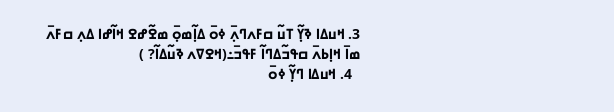3. ߞߎߡߊ ߢߌ߲߬ ߠߎ߬ ߛߓߍߣߍ߲߫ ߦߋ߫ ߡߊ߲߬ߘߋ߲߫ ߘߐ߬ߝߐ ߞߊ߬ߝߊ ߡߍ߲ ߛߓߍ߫ ߘߊ߫ ߞߊ߲ߕߍ߫ ߛߟߏ߬ߡߣߊ߬ ߓߟߏ߫߸(ߞߐߜߍ ߢߎ߬ߡߊ߬? )
  4. ߞߎߡߊ ߣߌ߲߬ ߦߋ߫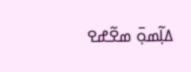ߡߊ߲߬ߘߋ߲߫ ߘߐ߬ߝߐ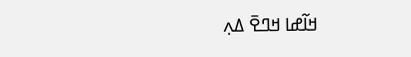ߞߊ߬ߝߊ ߞߣߐ߫ ߡߍ߲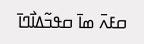ߛߓߍ߫ ߘߊ߫ ߛߟߏ߬ߡߊ߯ߣߊ߫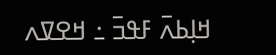ߞߊ߲ߕߍ߫ ߓߟߏ߫ ߸ ߞߐߜߍ